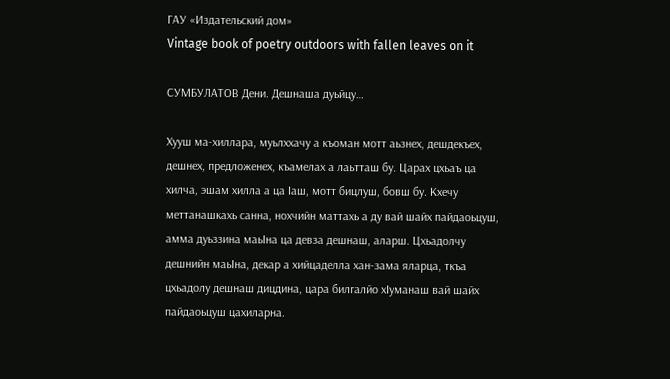ГАУ «Издательский дом»
Vintage book of poetry outdoors with fallen leaves on it

СУМБУЛАТОВ Дени. Дешнаша дуьйцу…

Хууш ма-хиллара, муьлххачу а къоман мотт аьзнех, дешдекъех, дешнех, предложенех, къамелах а лаьтташ бу. Царах цхьаъ ца хилча, эшам хилла а ца Iаш, мотт бицлуш, бовш бу. Кхечу меттанашкахь санна, нохчийн маттахь а ду вай шайх пайдаоьцуш, амма дуьззина маьIна ца девза дешнаш, аларш. Цхьадолчу дешнийн маьIна, декар а хийцаделла хан-зама яларца, ткъа цхьадолу дешнаш дицдина, цара билгалйо хIуманаш вай шайх пайдаоьцуш цахиларна.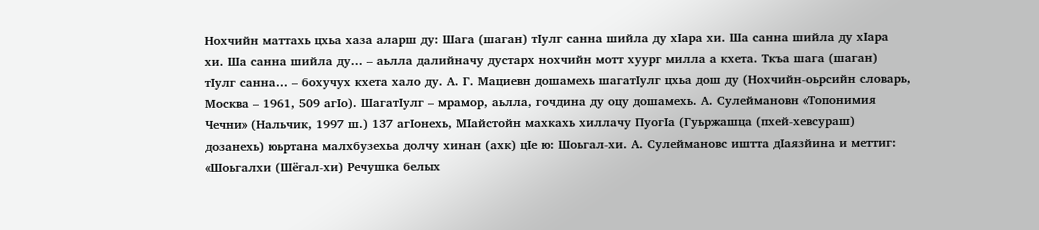Нохчийн маттахь цхьа хаза аларш ду: Шага (шаган) тIулг санна шийла ду хIара хи. Ша санна шийла ду хIара хи. Ша санна шийла ду… – аьлла далийначу дустарх нохчийн мотт хуург милла а кхета. Ткъа шага (шаган) тIулг санна… – бохучух кхета хало ду. А. Г. Мациевн дошамехь шагатIулг цхьа дош ду (Нохчийн-оьрсийн словарь, Москва – 1961, 509 агIо). ШагатIулг – мрамор, аьлла, гочдина ду оцу дошамехь. А. Сулеймановн «Топонимия Чечни» (Нальчик, 1997 ш.) 137 агIонехь, МIайстойн махкахь хиллачу ПуогIа (Гуьржашца (пхей-хевсураш) дозанехь) юьртана малхбузехьа долчу хинан (ахк) цIе ю: Шоьгал-хи. А. Сулеймановс иштта дIаязйина и меттиг: «Шоьгалхи (Шёгал-хи) Речушка белых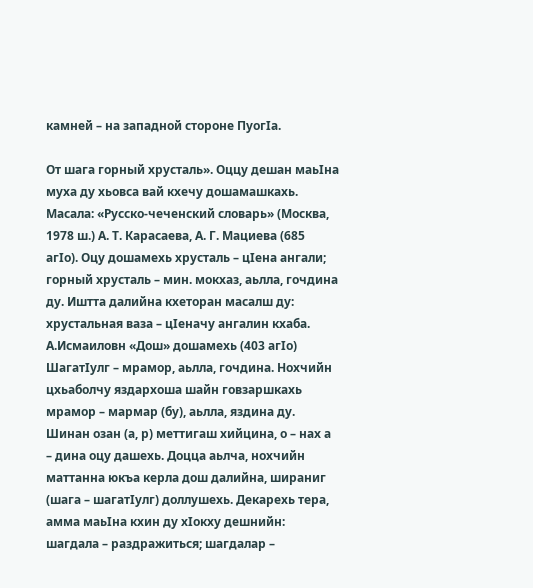камней – на западной стороне ПуогIа.

От шага горный хрусталь». Оццу дешан маьIна муха ду хьовса вай кхечу дошамашкахь. Масала: «Русско-чеченский словарь» (Москва, 1978 ш.) А. Т. Карасаева, А. Г. Мациева (685 агIо). Оцу дошамехь хрусталь – цIена ангали; горный хрусталь – мин. мокхаз, аьлла, гочдина ду. Иштта далийна кхеторан масалш ду: хрустальная ваза – цIеначу ангалин кхаба. А.Исмаиловн «Дош» дошамехь (403 агIо) ШагатIулг – мрамор, аьлла, гочдина. Нохчийн цхьаболчу яздархоша шайн говзаршкахь мрамор – мармар (бу), аьлла, яздина ду. Шинан озан (а, р) меттигаш хийцина, о – нах а – дина оцу дашехь. Доцца аьлча, нохчийн маттанна юкъа керла дош далийна, шираниг (шага – шагатIулг) доллушехь. Декарехь тера, амма маьIна кхин ду хIокху дешнийн: шагдала – раздражиться; шагдалар –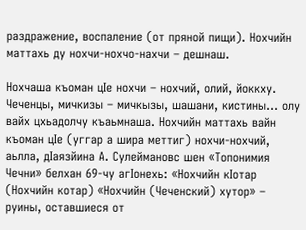раздражение, воспаление (от пряной пищи). Нохчийн маттахь ду нохчи-нохчо-нахчи – дешнаш.

Нохчаша къоман цIе нохчи – нохчий, олий, йоккху. Чеченцы, мичкизы – мичкызы, шашани, кистины… олу вайх цхьадолчу къаьмнаша. Нохчийн маттахь вайн къоман цIе (уггар а шира меттиг) нохчи-нохчий, аьлла, дIаязйина А. Сулеймановс шен «Топонимия Чечни» белхан 69-чу агIонехь: «Нохчийн кIотар (Нохчийн котар) «Нохчийн (Чеченский) хутор» – руины, оставшиеся от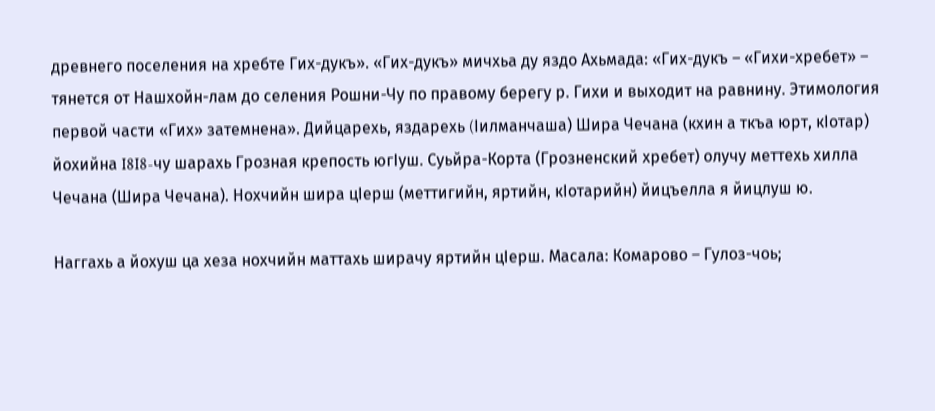древнего поселения на хребте Гих-дукъ». «Гих-дукъ» мичхьа ду яздо Ахьмада: «Гих-дукъ – «Гихи-хребет» – тянется от Нашхойн-лам до селения Рошни-Чу по правому берегу р. Гихи и выходит на равнину. Этимология первой части «Гих» затемнена». Дийцарехь, яздарехь (Iилманчаша) Шира Чечана (кхин а ткъа юрт, кIотар) йохийна I8I8-чу шарахь Грозная крепость югIуш. Суьйра-Корта (Грозненский хребет) олучу меттехь хилла Чечана (Шира Чечана). Нохчийн шира цIерш (меттигийн, яртийн, кIотарийн) йицъелла я йицлуш ю.

Наггахь а йохуш ца хеза нохчийн маттахь ширачу яртийн цIерш. Масала: Комарово – Гулоз-чоь;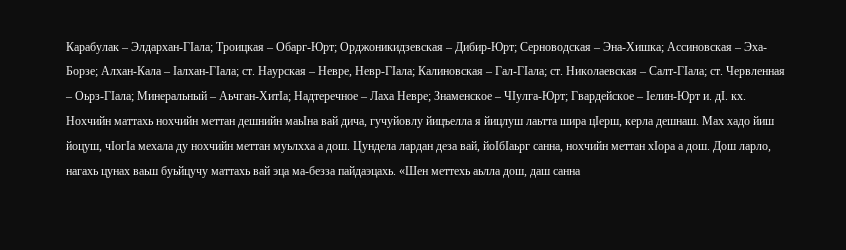Карабулак – Элдархан-ГIала; Троицкая – Обарг-Юрт; Орджоникидзевская – Дибир-Юрт; Серноводская – Эна-Хишка; Ассиновская – Эха-Борзе; Алхан-Кала – Iалхан-ГIала; ст. Наурская – Невре, Невр-ГIала; Калиновская – Гал-ГIала; ст. Николаевская – Салт-ГIала; ст. Червленная – Оьрз-ГIала; Минеральный – Аьчган-ХитIа; Надтеречное – Лаха Невре; Знаменское – ЧIулга-Юрт; Гвардейское – Iелин-Юрт и. дI. кх. Нохчийн маттахь нохчийн меттан дешнийн маьIна вай дича, гучуйовлу йицъелла я йицлуш лаьтта шира цIерш, керла дешнаш. Мах хадо йиш йоцуш, чIогIа мехала ду нохчийн меттан муьлхха а дош. Цундела лардан деза вай, йоIбIаьрг санна, нохчийн меттан хIора а дош. Дош ларло, нагахь цунах ваьш буьйцучу маттахь вай эца ма-безза пайдаэцахь. «Шен меттехь аьлла дош, даш санна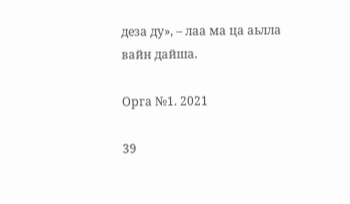деза ду», – лаа ма ца аьлла вайн дайша.

Орга №1. 2021

39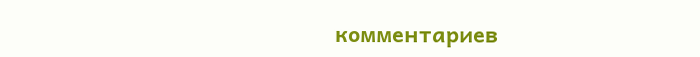комментариев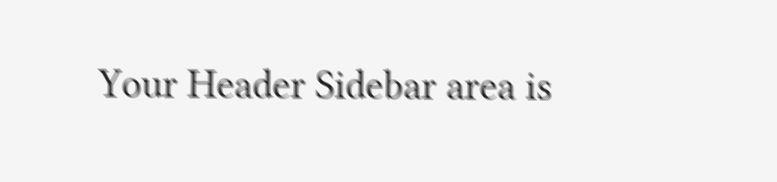Your Header Sidebar area is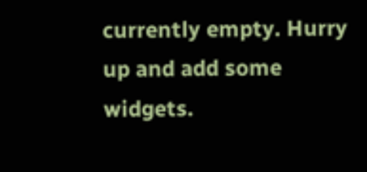currently empty. Hurry up and add some widgets.